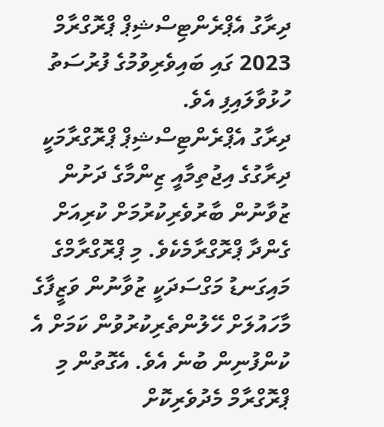ދިރާގު އެޕްރެންޓިސްޝިޕް ޕްރޮގްރާމް 2023 ގައި ބައިވެރިވުމުގެ ފުރުސަތު ހުޅުވާލައިފި އެވެ.
ދިރާގު އެޕްރެންޓިސްޝިޕް ޕްރޮގްރާމަކީ ދިރާގުގެ އިޖުތިމާއީ ޒިންމާގެ ދަށުން ޒުވާނުން ބާރުވެރިކުރުމަށް ކުރިއަށް ގެންދާ ޕްރޮގްރާމެކެވެ. މި ޕްރޮގްރާމްގެ މައިގަނޑު މަގްސަދަކީ ޒުވާނުން ވަޒީފާގެ މާހައުލަށް ހޭލުންތެރިކުރުވުން ކަމަށް އެ ކުންފުނިން ބުނެ އެވެ. އެގޮތުން މި ޕްރޮގްރާމް މެދުވެރިކޮށް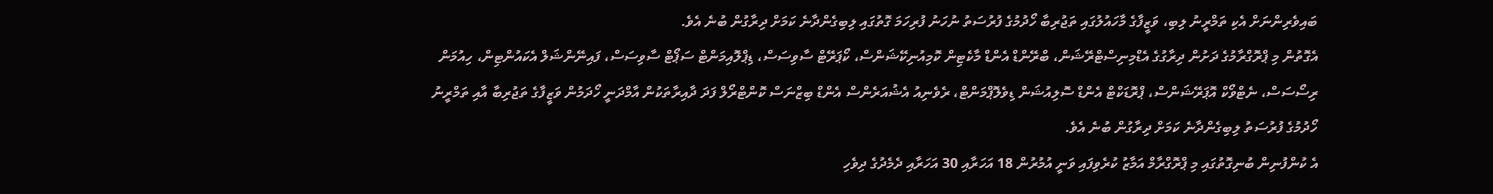ބައިވެރިންނަށް އެކި ތަމްރީނު ލިބި، ވަޒީފާގެ މާހައުލުގައި ތަޖުރިބާ ހޯދުމުގެ ފުރުސަތު ނުހަނު ފުރިހަމަ ގޮތުގައި ލިބިގެންދާނެ ކަމަށް ދިރާގުން ބުނެ އެވެ.
އެގޮތުން މި ޕްރޮގްރާމުގެ ދަށުން ދިރާގުގެ އެޑްމިނިސްޓްރޭޝަން، ބްރޭންޑް އެންޑް މާކެޓިން ކޮމިއުނިކޭޝަންސް، ކޯޕަރޭޓް ސާވިސަސް، ޑިޕްލޮއިމަންޓް ސަޕޯޓް ސާވިސަސް، ފައިނޭންޝަލް އެކައުންޓިން، ހިއުމަން ރިސޯސަސް، ނެޓްވޯކް އޮޕަރޭޝަންސް، ޕްރޮޑަކްޓް އެންޑް ސޮލިއުޝަން ޑިވެލޮޕްމަންޓް، ރެވެނިއު އެޝުއަރެންސް އެންޑް ބިޒްނަސް ކޮންޓްރޯލް ފަދަ ދާއިރާތަކުން އާމްދަނީ ހޯދަމުން ވަޒީފާގެ ތަޖުރިބާ އާއި ތަމްރީނު ހޯދުމުގެ ފުރުސަތު ލިބިގެންދާނެ ކަމަށް ދިރާގުން ބުނެ އެވެ.
އެ ކުންފުނިން ބުނިގޮތުގައި މި ޕްރޮގްރާމް އަމާޒު ކުރެވިފައި ވަނީ އުމުރުން 18 އަހަރާއި 30 އަހަރާއި ދެމެދުގެ ދިވެހި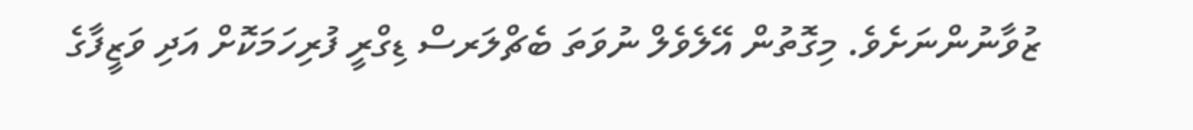ޒުވާނުންނަށެވެ. މިގޮތުން އޭލެވެލް ނުވަތަ ބެޗްލަރސް ޑިގްރީ ފުރިހަމަކޮށް އަދި ވަޒީފާގެ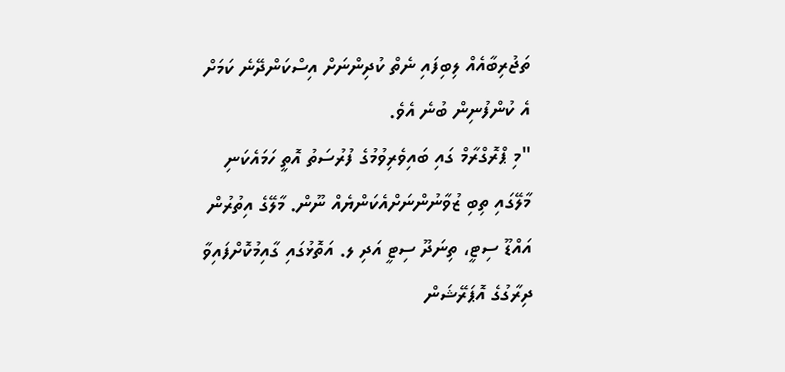ތަޖުރިބާއެއް ލިބިފައި ނެތް ކުދިންނަށް އިސްކަންދޭނެ ކަމަށް އެ ކުންފުނިން ބުނެ އެވެ.
"މި ޕްރޮގްރާމް ގައި ބައިވެރިވުމުގެ ފުރުސަތު އޮތީ ހަމައެކަނި މާލޭގައި ތިބި ޒުވާނުންނަށްއެކަންޔެއް ނޫން. މާލޭގެ އިތުރުން އައްޑޫ ސިޓީ، ތިނަދޫ ސިޓީ އަދި ލ. އަތޮޅުގައި ގާއިމުކޮށްފައިވާ ދިރާގުގެ އޮޕަރޭޝަން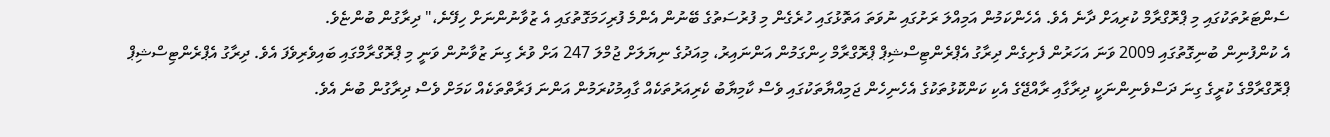ސެންޓަރުތަކުގައި މި ޕްރޮގްރާމް ކުރިއަށް ދާނެ އެވެ. އެހެންކަމުން އަމިއްލަ ރަށުގައި ނުވަތަ އަތޮޅުގައި ހުރެގެން މި ފުރުސަތުގެ ބޭނުން އެންމެ ފުރިހަމަގޮތުގައި އެ ޒުވާނުންނަށް ހިފޭނެ،" ދިރާގުން ބުންޏެވެ.
އެ ކުންފުނިން ބުނިގޮތުގައި 2009 ވަނަ އަހަރުން ފެށިގެން ދިރާގު އެޕްރެންޓިސްޝިޕް ޕްރޮގްރާމް ހިންގަމުން އަންނައިރު، މިއަދުގެ ނިޔަލަށް ޖުމްލަ 247 އަށް ވުރެ ގިނަ ޒުވާނުން ވަނީ މި ޕްރޮގްރާމްގައި ބައިވެރިވެފަ އެވެ. ދިރާގު އެޕްރެންޓިސްޝިޕް ޕްރޮގްރާމްގެ ކުރީގެ ގިނަ ދަސްވެނިންނަކީ ދިރާގާއި ރާއްޖޭގެ އެކި ކަންކޮޅުތަކުގެ އެހެނިހެން ޖަމިއްޔާތަކުގައި ވެސް ކާމިޔާބު ކެރިއަރުތަކެއް ގާއިމުކުރަމުން އަންނަ ފަރާތްތަކެއް ކަމަށް ވެސް ދިރާގުން ބުނެ އެވެ.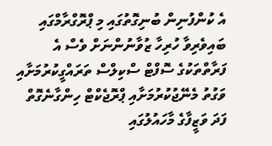އެ ކުންފުނިން ބުނިގޮތުގައި މި ޕްރޮގްރާމްގައި ބައިވެރިވާ ހުރިހާ ޒުވާނުންނަށް ވެސް އެ ފަރާތްތަކުގެ ސޮފްޓް ސްކިލްސް ތަރައްގީކުރުމަށާއި ވަގުތު މެނޭޖުކުރުމަށާއި ޕްރޮޖެކްޓް ހިންގާނެގޮތް ފަދަ ވަޒީފާގެ މާހައުލުގައި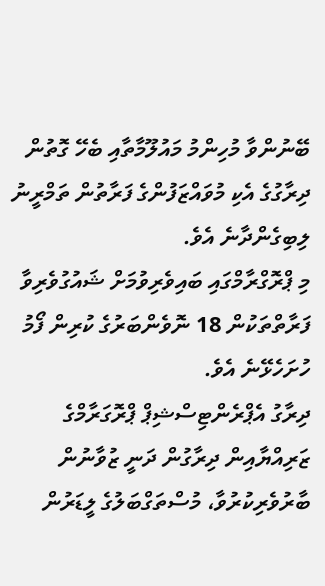ބޭނުންވާ މުހިންމު މައުލޫމާތާއި ބެހޭ ގޮތުން ދިރާގުގެ އެކި މުވައްޒަފުންގެ ފަރާތުން ތަމްރީނު ލިބިގެންދާނެ އެވެ.
މި ޕްރޮގްރާމްގައި ބައިވެރިވުމަށް ޝައުގުވެރިވާ ފަރާތްތަކުން 18 ނޮވެންބަރުގެ ކުރިން ފޯމު ހުށަހެޅޭނެ އެވެ.
ދިރާގު އެޕްރެންޓިސްޝިޕް ޕްރޮގަރާމްގެ ޒަރިއްޔާއިން ދިރާގުން ދަނީ ޒުވާނުން ބާރުވެރިކުރުވާ، މުސްތަގްބަލުގެ ލީޑަރުން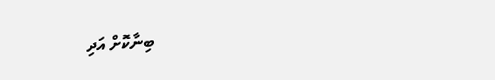ބިނާކޮށް އަދި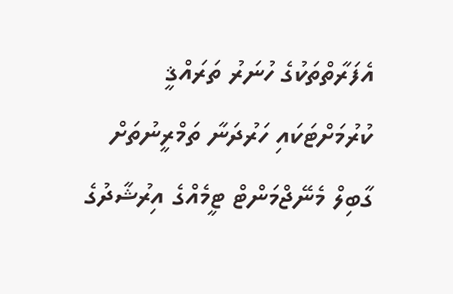އެފަރާތްތަކުގެ ހުނަރު ތަރައްޤީ ކުރުމަށްޓަކައި ހަރުދަނާ ތަމްރީނުތަށް ގާބިލް މެނޭޖްމަންޓް ޓީމެއްގެ އިރުޝާދުގެ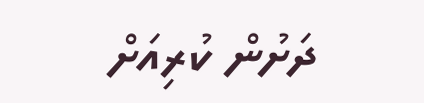ދަށުން ކުރިއަށް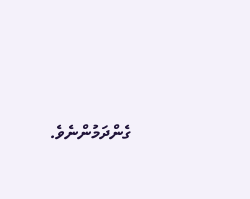ގެންދަމުންނެވެ.